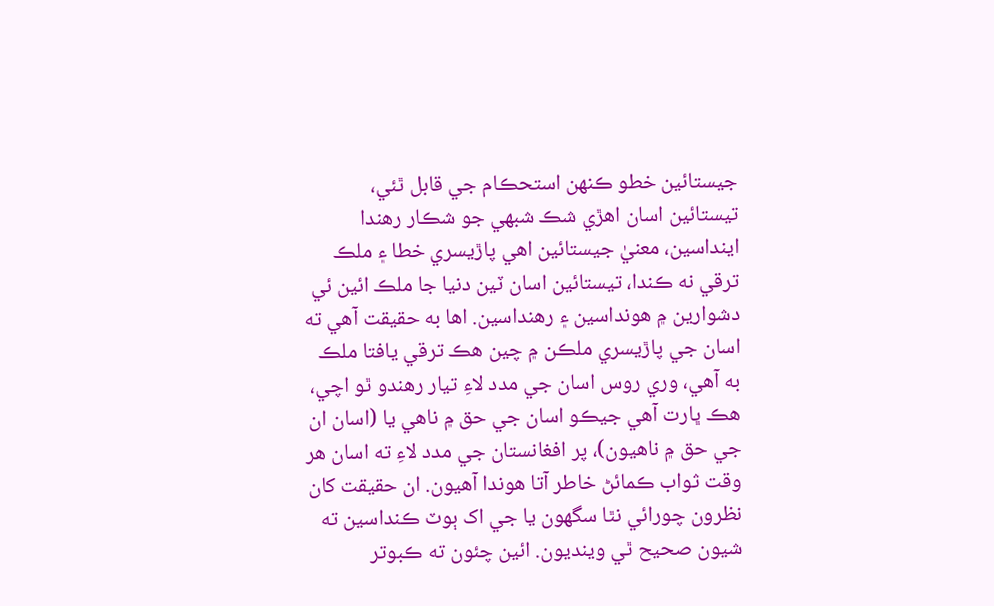جيستائين خطو ڪنهن استحڪام جي قابل ٿئي، تيستائين اسان اهڙي شڪ شبهي جو شڪار رهندا اينداسين، معنيٰ جيستائين اهي پاڙيسري خطا ۽ ملڪ ترقي نه ڪندا، تيستائين اسان ٽين دنيا جا ملڪ ائين ئي دشوارين ۾ هونداسين ۽ رهنداسين. اها به حقيقت آهي ته اسان جي پاڙيسري ملڪن ۾ چين هڪ ترقي يافتا ملڪ به آهي، وري روس اسان جي مدد لاءِ تيار رهندو ٿو اچي، هڪ ڀارت آهي جيڪو اسان جي حق ۾ ناهي يا (اسان ان جي حق ۾ ناهيون)، پر افغانستان جي مدد لاءِ ته اسان هر وقت ثواب ڪمائڻ خاطر آتا هوندا آهيون. ان حقيقت کان نظرون چورائي نٿا سگهون يا جي اک ٻوٽ ڪنداسين ته شيون صحيح ٿي وينديون. ائين چئون ته ڪبوتر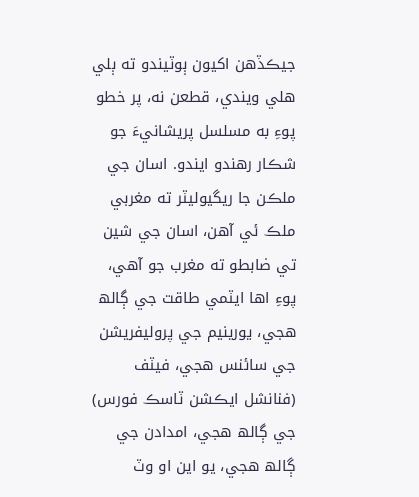جيڪڏهن اکيون ٻوٽيندو ته ٻلي هلي ويندي، قطعن نه، پر خطو پوءِ به مسلسل پريشانيءَ جو شڪار رهندو ايندو. اسان جي ملڪن جا ريگيوليٽر ته مغربي ملڪ ئي آهن، اسان جي شين تي ضابطو ته مغرب جو آهي، پوءِ اها ايٽمي طاقت جي ڳالھ هجي، يورينيم جي پروليفريشن جي سائنس هجي، فيٽف (فنانشل ايڪشن ٽاسڪ فورس) جي ڳالھ هجي، امدادن جي ڳالھ هجي، يو اين او وٽ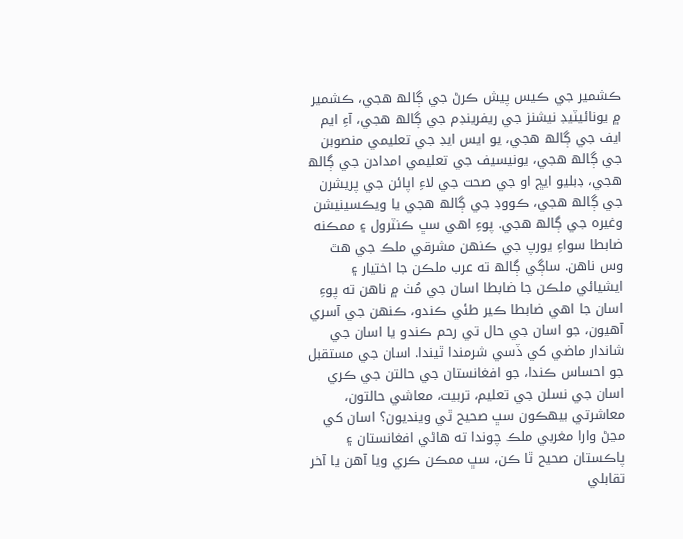ڪشمير جي ڪيس پيش ڪرڻ جي ڳالھ هجي، ڪشمير ۾ يونائيٽيڊ نيشنز جي ريفرينڊم جي ڳالھ هجي، آءِ ايم ايف جي ڳالھ هجي، يو ايس ايڊ جي تعليمي منصوبن جي ڳالھ هجي، يونيسيف جي تعليمي امدادن جي ڳالھ هجي، ڊبليو ايڇ او جي صحت جي لاءِ اپائن جي پريشرن جي ڳالھ هجي، ڪووڊ جي ڳالھ هجي يا ويڪسينيشن وغيره جي ڳالھ هجي. پوءِ اهي سڀ ڪنٽرول ۽ ممڪنه ضابطا سواءِ يورپ جي ڪنهن مشرقي ملڪ جي هٿ وس ناهن. ساڳي ڳالھ ته عرب ملڪن جا اختيار ۽ ايشيائي ملڪن جا ضابطا اسان جي مُٺ ۾ ناهن ته پوءِ اسان جا اهي ضابطا ڪير طئي ڪندو، ڪنهن جي آسري آهيون، جو اسان جي حال تي رحم ڪندو يا اسان جي شاندار ماضي کي ڏسي شرمندا ٿيندا. اسان جي مستقبل جو احساس ڪندا، جو افغانستان جي حالتن جي ڪري اسان جي نسلن جي تعليم، تربيت، معاشي حالتون، معاشرتي بيهڪون سڀ صحيح ٿي وينديون؟ اسان کي مڃڻ وارا مغربي ملڪ چوندا ته هاڻي افغانستان ۽ پاڪستان صحيح ٿا ڪن، سڀ ممڪن ڪري ويا آهن يا آخر تقابلي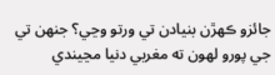جائزو ڪهڙن بنيادن تي ورتو وڃي؟ جنهن تي جي پورو لهون ته مغربي دنيا مڃيندي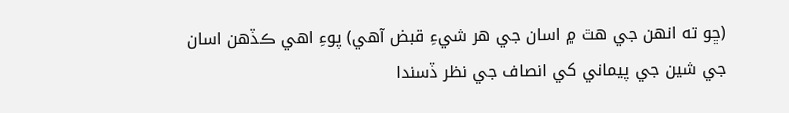(ڇو ته انهن جي هٿ ۾ اسان جي هر شيءِ قبض آهي) پوءِ اهي ڪڏهن اسان جي شين جي پيماني کي انصاف جي نظر ڏسندا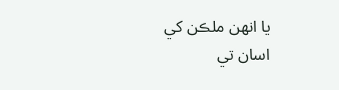يا انهن ملڪن کي اسان تي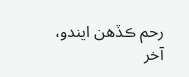رحم ڪڏهن ايندو، آخر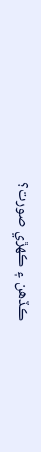ڪڏهن ۽ ڪهڙي صورت؟